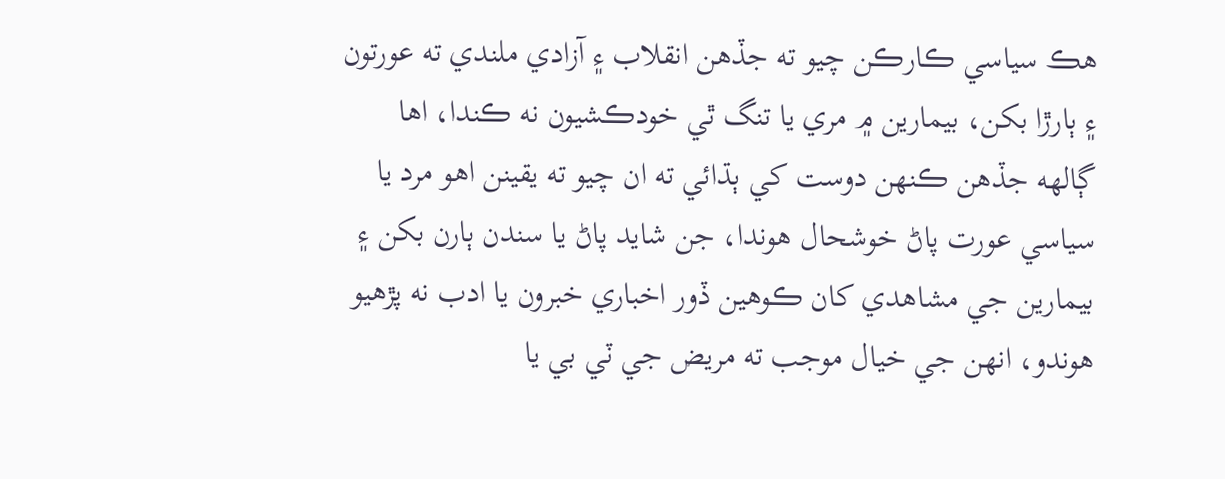هڪ سياسي ڪارڪن چيو ته جڏهن انقلاب ۽ آزادي ملندي ته عورتون ۽ ٻارڙا بکن، بيمارين ۾ مري يا تنگ ٿي خودڪشيون نه ڪندا، اها ڳالهه جڏهن ڪنهن دوست کي ٻڌائي ته ان چيو ته يقينن اهو مرد يا سياسي عورت پاڻ خوشحال هوندا، جن شايد پاڻ يا سندن ٻارن بکن ۽ بيمارين جي مشاهدي کان ڪوهين ڏور اخباري خبرون يا ادب نه پڙهيو هوندو، انهن جي خيال موجب ته مريض جي ٽي بي يا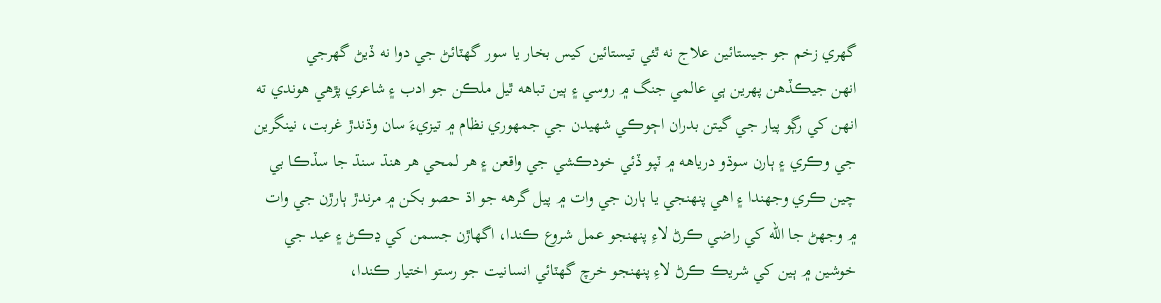گهري زخم جو جيستائين علاج نه ٿئي تيستائين کيس بخار يا سور گهٽائڻ جي دوا نه ڏيڻ گهرجي
انهن جيڪڏهن پهرين ٻي عالمي جنگ ۾ روسي ۽ ٻين تباهه ٿيل ملڪن جو ادب ۽ شاعري پڙهي هوندي ته انهن کي رڳو پيار جي گيتن بدران اڄوڪي شهيدن جي جمهوري نظام ۾ تيزيءَ سان وڌندڙ غربت، نينگرين جي وڪري ۽ ٻارن سوڌو درياهه ۾ ٽپو ڏئي خودڪشي جي واقعن ۽ هر لمحي هر هنڌ سنڌ جا سڏڪا بي چين ڪري وجهندا ۽ اهي پنهنجي يا ٻارن جي وات ۾ پيل گرهه جو اڌ حصو بکن ۾ مرندڙ ٻارڙن جي وات ۾ وجهڻ جا الله کي راضي ڪرڻ لاءِ پنهنجو عمل شروع ڪندا، اگھاڙن جسمن کي ڍڪڻ ۽ عيد جي خوشين ۾ ٻين کي شريڪ ڪرڻ لاءِ پنهنجو خرچ گهٽائي انسانيت جو رستو اختيار ڪندا،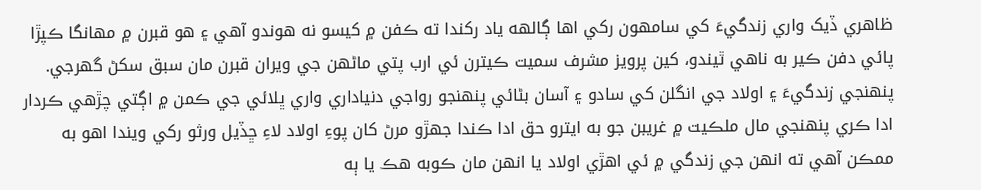ظاهري ڏيک واري زندگيءَ کي سامهون رکي اها ڳالھه ياد رکندا ته ڪفن ۾ کيسو نه هوندو آهي ۽ هو قبرن ۾ مهانگا ڪپڙا پائي دفن ڪير به ناهي ٿيندو، کين پرويز مشرف سميت ڪيترن ئي ارب پتي ماڻهن جي ويران قبرن مان سبق سکڻ گهرجي.
پنهنجي زندگيءَ ۽ اولاد جي انگلن کي سادو ۽ آسان بڻائي پنهنجو رواجي دنياداري واري ڀلائي جي ڪمن ۾ اڳتي چڙهي ڪردار ادا ڪري پنهنجي مال ملڪيت ۾ غريبن جو به ايترو حق ادا ڪندا جهڙو مرڻ کان پوءِ اولاد لاءِ ڇڏيل ورثو رکي ويندا اهو به ممڪن آهي ته انهن جي زندگي ۾ ئي اهڙي اولاد يا انهن مان ڪوبه هڪ يا ٻه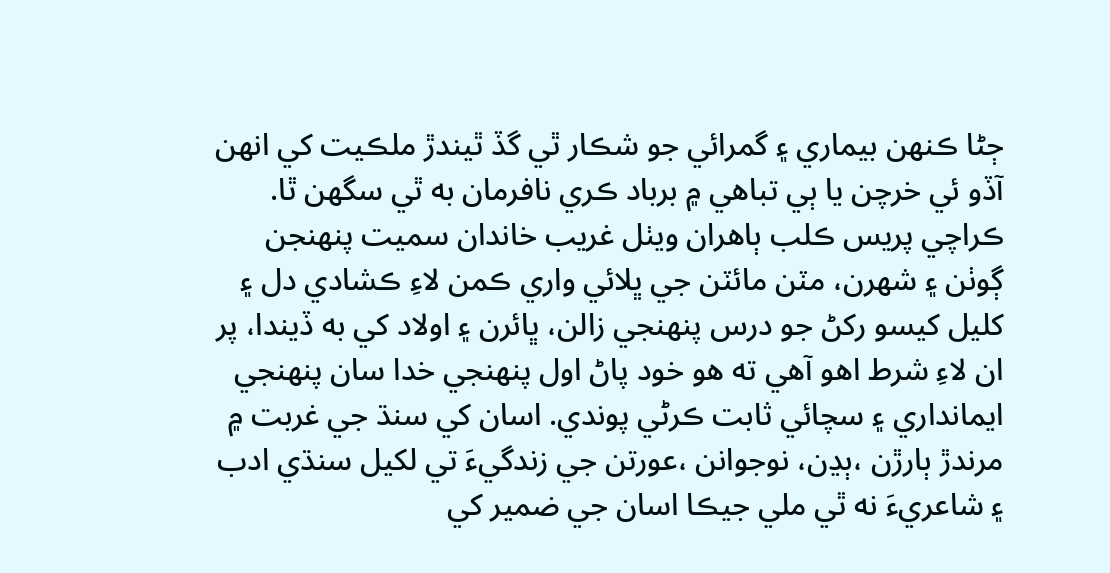ڄڻا ڪنهن بيماري ۽ گمرائي جو شڪار ٿي گڏ ٿيندڙ ملڪيت کي انهن آڏو ئي خرچن يا ٻي تباهي ۾ برباد ڪري نافرمان به ٿي سگهن ٿا. ڪراچي پريس ڪلب ٻاهران ويٺل غريب خاندان سميت پنهنجن ڳوٺن ۽ شهرن، مٽن مائٽن جي ڀلائي واري ڪمن لاءِ ڪشادي دل ۽ کليل کيسو رکڻ جو درس پنهنجي زالن، ڀائرن ۽ اولاد کي به ڏيندا، پر ان لاءِ شرط اهو آهي ته هو خود پاڻ اول پنهنجي خدا سان پنهنجي ايمانداري ۽ سچائي ثابت ڪرڻي پوندي. اسان کي سنڌ جي غربت ۾ مرندڙ ٻارڙن ،ٻڍن، نوجوانن ،عورتن جي زندگيءَ تي لکيل سنڌي ادب ۽ شاعريءَ نه ٿي ملي جيڪا اسان جي ضمير کي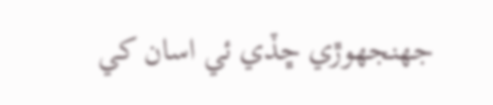جهنجهوڙي ڇڏي ئي اسان کي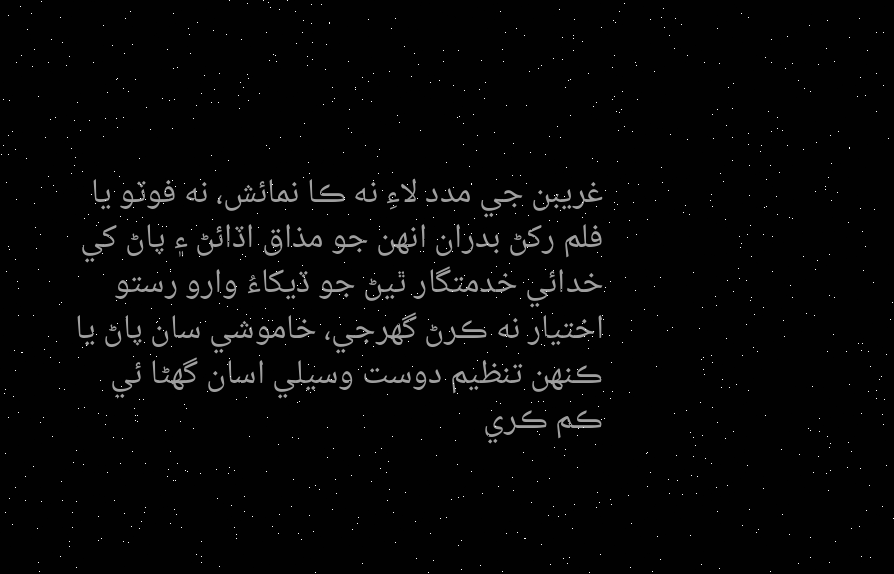غريبن جي مدد لاءِ نه ڪا نمائش، نه فوٽو يا فلم رکڻ بدران انهن جو مذاق اڏائڻ ۽ پاڻ کي خدائي خدمتگار ٿيڻ جو ڏيکاءُ وارو رستو اختيار نه ڪرڻ گهرجي، خاموشي سان پاڻ يا ڪنهن تنظيم دوست وسيلي اسان گهڻا ئي ڪم ڪري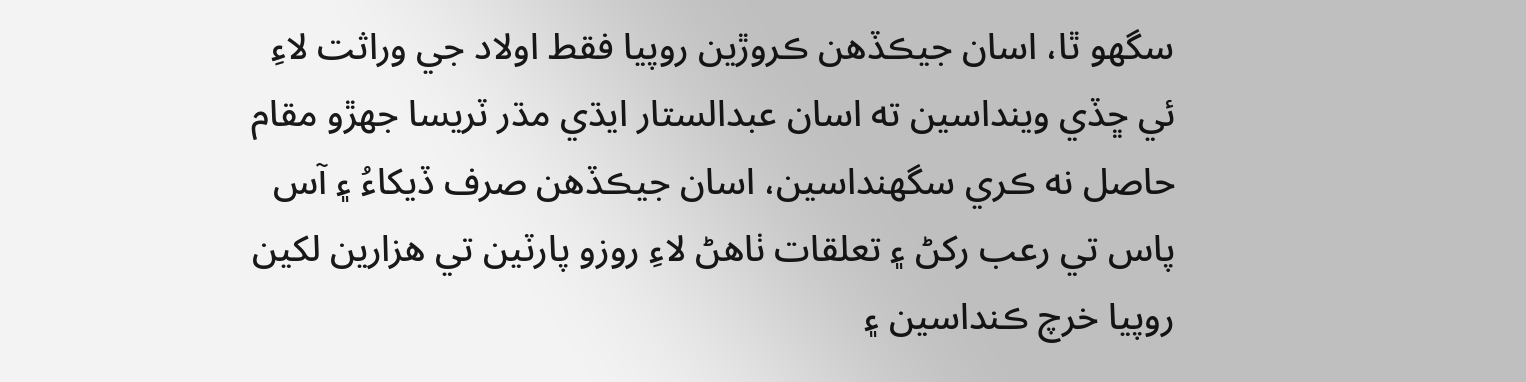سگهو ٿا، اسان جيڪڏهن ڪروڙين روپيا فقط اولاد جي وراثت لاءِ ئي ڇڏي وينداسين ته اسان عبدالستار ايڌي مڌر ٽريسا جهڙو مقام حاصل نه ڪري سگهنداسين، اسان جيڪڏهن صرف ڏيکاءُ ۽ آس پاس تي رعب رکڻ ۽ تعلقات ٺاهڻ لاءِ روزو پارٽين تي هزارين لکين روپيا خرچ ڪنداسين ۽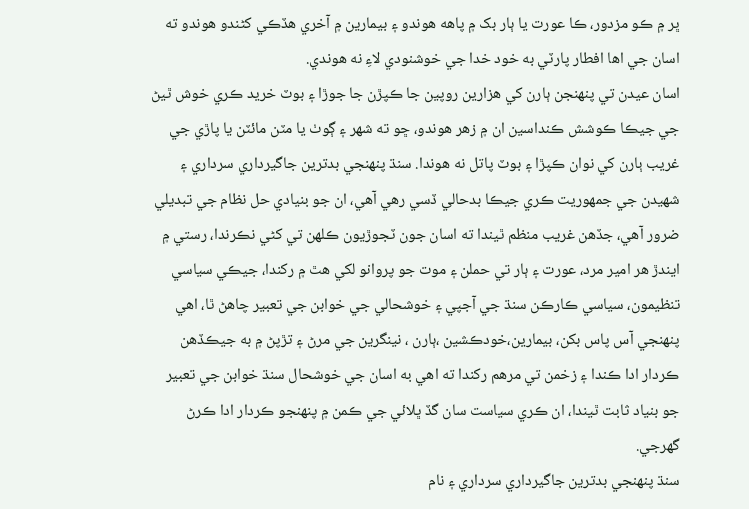ڀر ۾ ڪو مزدور، ڪا عورت يا ٻار بک ۾ پاهه هوندو ۽ بيمارين ۾ آخري هڏڪي کڻندو هوندو ته اسان جي اها افطار پارٽي به خود خدا جي خوشنودي لاءِ نه هوندي.
اسان عيدن تي پنهنجن ٻارن کي هزارين روپين جا ڪپڙن جا جوڙا ۽ بوٽ خريد ڪري خوش ٿيڻ جي جيڪا ڪوشش ڪنداسين ان ۾ زهر هوندو، ڇو ته شهر ۽ ڳوٺ يا مٽن مائٽن يا پاڙي جي غريب ٻارن کي نوان ڪپڙا ۽ بوٽ پاتل نه هوندا. سنڌ پنهنجي بدترين جاگيرداري سرداري ۽ شهيدن جي جمهوريت ڪري جيڪا بدحالي ڏسي رهي آهي، ان جو بنيادي حل نظام جي تبديلي ضرور آهي، جڏهن غريب منظم ٿيندا ته اسان جون ٽجوڙيون ڪلهن تي کڻي نڪرندا، رستي ۾ ايندڙ هر امير مرد، عورت ۽ ٻار تي حملن ۽ موت جو پروانو لکي هٿ ۾ رکندا، جيڪي سياسي تنظيمون، سياسي ڪارڪن سنڌ جي آجپي ۽ خوشحالي جي خوابن جي تعبير چاهڻ ٿا، اهي پنهنجي آس پاس بکن، بيمارين،خودڪشين ،ٻارن ، نينگرين جي مرڻ ۽ تڙپڻ ۾ به جيڪڏهن ڪردار ادا ڪندا ۽ زخمن تي مرهم رکندا ته اهي به اسان جي خوشحال سنڌ خوابن جي تعبير جو بنياد ثابت ٿيندا، ان ڪري سياست سان گڏ ڀلائي جي ڪمن ۾ پنهنجو ڪردار ادا ڪرڻ گهرجي.
سنڌ پنهنجي بدترين جاگيرداري سرداري ۽ نام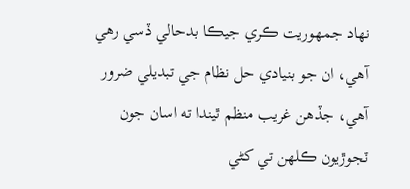نهاد جمهوريت ڪري جيڪا بدحالي ڏسي رهي آهي، ان جو بنيادي حل نظام جي تبديلي ضرور آهي، جڏهن غريب منظم ٿيندا ته اسان جون ٽجوڙيون ڪلهن تي کڻي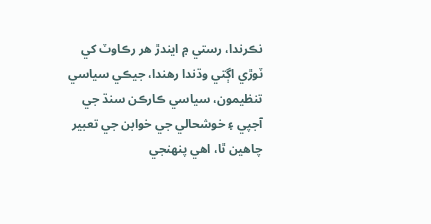نڪرندا، رستي ۾ ايندڙ هر رڪاوٽ کي ٽوڙي اڳتي وڌندا رهندا، جيڪي سياسي تنظيمون، سياسي ڪارڪن سنڌ جي آجپي ۽ خوشحالي جي خوابن جي تعبير چاهين ٿا، اهي پنهنجي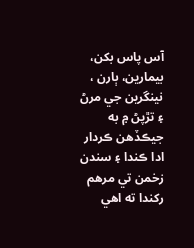آس پاس بکن، بيمارين، ٻارن ، نينگرين جي مرڻ ۽ تڙپڻ ۾ به جيڪڏهن ڪردار ادا ڪندا ۽ سندن زخمن تي مرهم رکندا ته اهي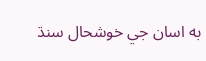به اسان جي خوشحال سنڌ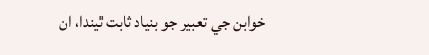خوابن جي تعبير جو بنياد ثابت ٿيندا، ان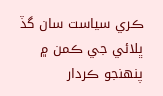ڪري سياست سان گڏ ڀلائي جي ڪمن ۾ پنهنجو ڪردار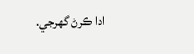ادا ڪرڻ گهرجي.